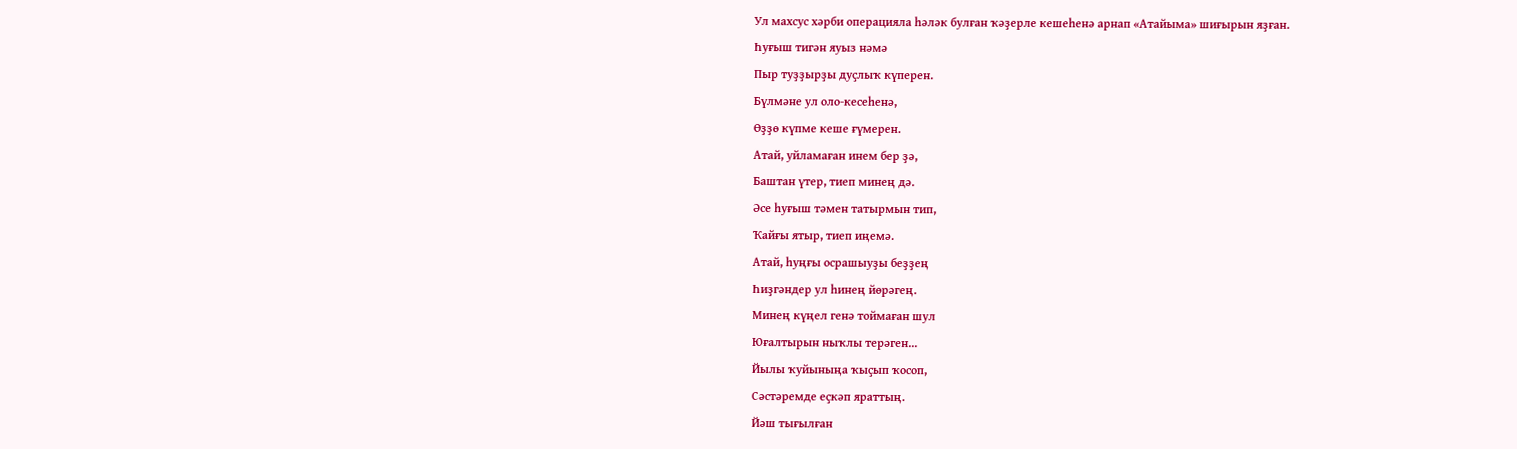Ул махсус хәрби операцияла һәләк булған ҡәҙерле кешеһенә арнап «Атайыма» шиғырын яҙған.
Һуғыш тигән яуыз нәмә
Пыр туҙҙырҙы дуҫлыҡ күперен.
Бүлмәне ул оло-кесеһенә,
Өҙҙө күпме кеше ғүмерен.
Атай, уйламаған инем бер ҙә,
Баштан үтер, тиеп минең дә.
Әсе һуғыш тәмен татырмын тип,
Ҡайғы ятыр, тиеп иңемә.
Атай, һуңғы осрашыуҙы беҙҙең
Һиҙгәндер ул һинең йөрәгең.
Минең күңел генә тоймаған шул
Юғалтырын ныҡлы терәген...
Йылы ҡуйыныңа ҡыҫып ҡосоп,
Сәстәремде еҫкәп яраттың.
Йәш тығылған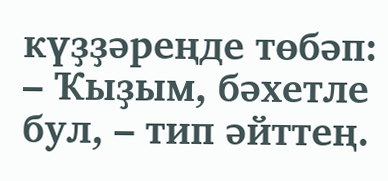күҙҙәреңде төбәп:
– Ҡыҙым, бәхетле бул, – тип әйттең.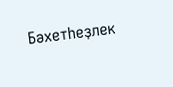Бәхетһеҙлек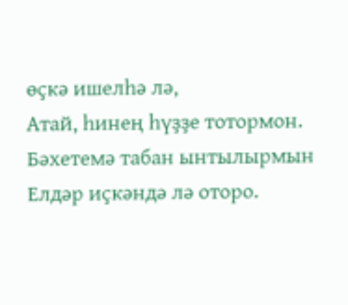өҫкә ишелһә лә,
Атай, һинең һүҙҙе тотормон.
Бәхетемә табан ынтылырмын
Елдәр иҫкәндә лә оторо.